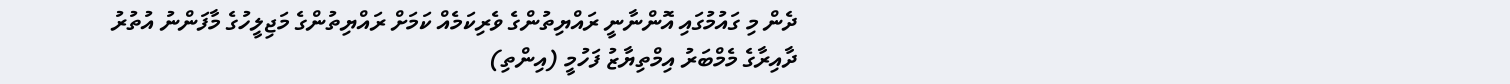ދެން މި ގައުމުގައި އޮންނާނީ ރައްޔިތުންގެ ވެރިކަމެއް ކަމަށް ރައްޔިތުންގެ މަޖިލީހުގެ މާފަންނު އުތުރު ދާއިރާގެ މެމްބަރު އިމްތިޔާޒު ފަހުމީ (އިންތި)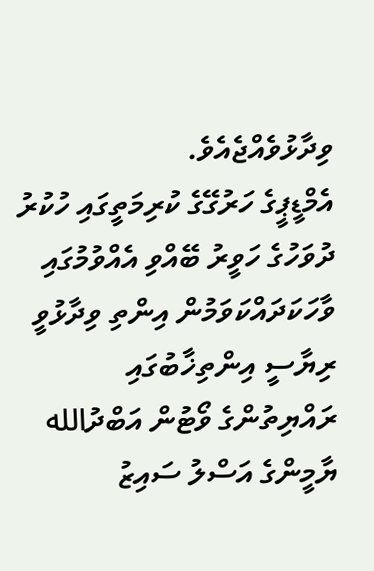ވިދާޅުވެއްޖެއެވެ.
އެމްޑީޕީގެ ހަރުގޭގެ ކުރިމަތީގައި ހުކުރު ދުވަހުގެ ހަވީރު ބޭއްވި އެއްވުމުގައި ވާހަކަދައްކަވަމުން އިންތި ވިދާޅުވީ ރިޔާސީ އިންތިޚާބުގައި ރައްޔިތުންގެ ވޯޓުން އަބްދުالله ޔާމީންގެ އަސްލު ސައިޒު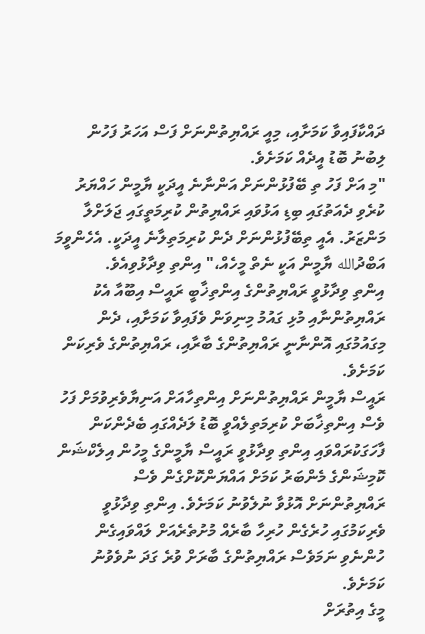ދައްކާފައިވާ ކަމަށާއި، މިއީ ރައްޔިތުންނަށް ފަސް އަހަރު ފަހުން ލިބުނު ބޮޑު އީދެއް ކަމަށެވެ.
"މި އަށް ފަހު ތި ބޭފުޅުންނަށް އަންނާނެ އީދަކީ ޔާމީން ހައްޔަރު ކުރެވި ދެއަތުގައި ބިޑި އަޅުވައި ރައްޔިތުން ކުރިމަތީގައި ޖަލަށްލާ މަންޒަރު. އެއީ ތިބޭފުޅުންނަށް ދެން ކުރިމަތިލާނެ އީދަކީ. އެހެންވީމަ އަބްދުالله ޔާމީން އަކީ ނެތް މީހެއް،" އިންތި ވިދާޅުވިއެވެ.
އިންތި ވިދާޅުވީ ރައްޔިތުންގެ އިންތިޚާބީ ރައީސް އިބޫއާ އެކު ރައްޔިތުންނާއި މުޅި ގައުމު މިނިވަން ވެފައިވާ ކަމަށާއި، ދެން މިގައުމުގައި އޮންނާނީ ރައްޔިތުންގެ ބާރާއި، ރައްޔިތުންގެ ވެރިކަން ކަމަށެވެ.
ރައީސް ޔާމީން ރައްޔިތުންނަށް އިންތިހާއަށް އަނިޔާވެރިވުމަށް ފަހު ވެސް އިންތިޚާބަށް ކުރިމަތިލެއްވީ ބޮޑު ލަދެއްގައި ބެދެންކަން ފާހަގަކުރައްވައި އިންތި ވިދާޅުވީ ރައީސް ޔާމީންގެ މީހުން އިލެކްޝަން ކޮމިޝަންގެ މެންބަރު ކަމަށް އައްޔަންކޮށްގެން ވެސް ރައްޔިތުންނަށް އޮޅުވާ ނުލެވުނު ކަމަށެވެ. އިންތި ވިދާޅުވީ ވެރިކަމުގައި ހުރެގެން ހުރިހާ ބާރެއް މުށުތެރެއަށް ލައްވައިގެން ހުންނެވި ނަމަވެސް ރައްޔިތުންގެ ބާރަށް ވުރެ ގަދަ ނުވެވުނު ކަމަށެވެ.
މީގެ އިތުރަށް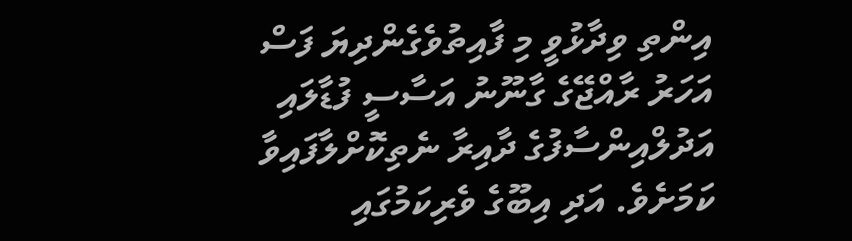އިންތި ވިދާޅުވީ މި ފާއިތުވެގެންދިޔަ ފަސް އަހަރު ރާއްޖޭގެ ގާނޫނު އަސާސީ ފުޑާލައި އަދުލްއިންސާފުގެ ދާއިރާ ނެތިކޮށްލާފައިވާ ކަމަށެވެ. އަދި އިބޫގެ ވެރިކަމުގައި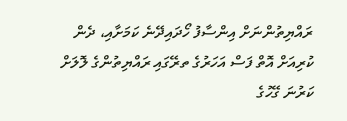ރައްޔިތުންނަށް އިންސާފު ހޯދައިދޭނެ ކަމަށާއި، ދެން ކުރިއަށް އޮތް ފަސް އަހަރުގެ ތރޭގައި ރައްޔިތުންގެ ލޮލަށް ކަރުނަ ގޭހުގެ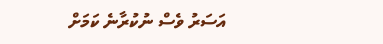އަސަރު ވެސް ނުކުރާނެ ކަމަށް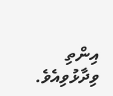އިންތި ވިދާޅުވިއެވެ.